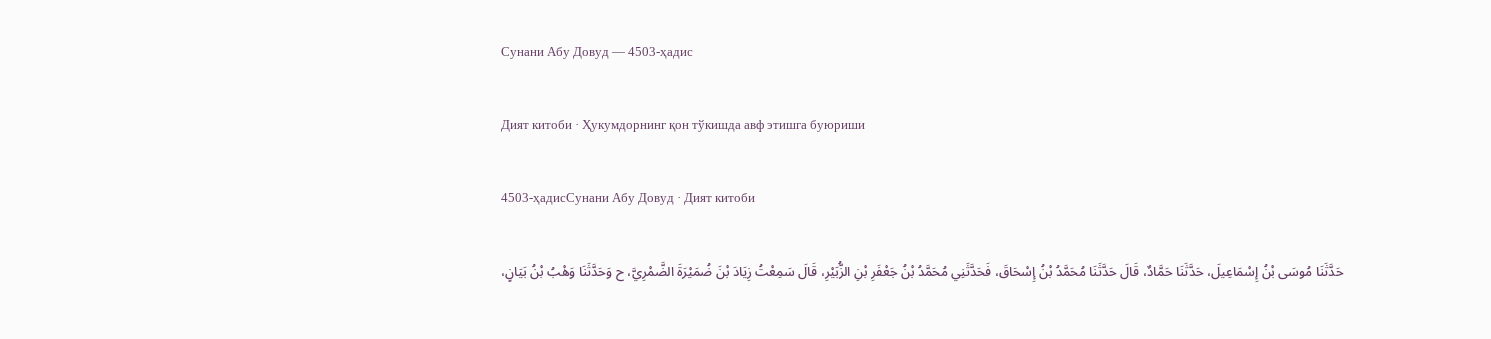Сунани Абу Довуд — 4503-ҳадис

Дият китоби · Ҳукумдорнинг қон тўкишда авф этишга буюриши

4503-ҳадисСунани Абу Довуд · Дият китоби

حَدَّثَنَا مُوسَى بْنُ إِسْمَاعِيلَ، حَدَّثَنَا حَمَّادٌ، قَالَ حَدَّثَنَا مُحَمَّدُ بْنُ إِسْحَاقَ، فَحَدَّثَنِي مُحَمَّدُ بْنُ جَعْفَرِ بْنِ الزُّبَيْرِ، قَالَ سَمِعْتُ زِيَادَ بْنَ ضُمَيْرَةَ الضَّمْرِيَّ، ح وَحَدَّثَنَا وَهْبُ بْنُ بَيَانٍ،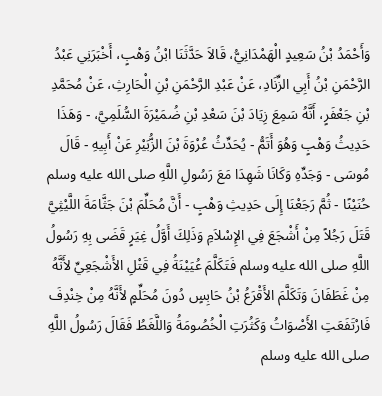وَأَحْمَدُ بْنُ سَعِيدٍ الْهَمْدَانِيُّ، قَالاَ حَدَّثَنَا ابْنُ وَهْبٍ، أَخْبَرَنِي عَبْدُ الرَّحْمَنِ بْنُ أَبِي الزِّنَادِ، عَنْ عَبْدِ الرَّحْمَنِ بْنِ الْحَارِثِ، عَنْ مُحَمَّدِ بْنِ جَعْفَرٍ، أَنَّهُ سَمِعَ زِيَادَ بْنَ سَعْدِ بْنِ ضُمَيْرَةَ السُّلَمِيَّ، - وَهَذَا حَدِيثُ وَهْبٍ وَهُوَ أَتَمُّ - يُحَدِّثُ عُرْوَةَ بْنَ الزُّبَيْرِ عَنْ أَبِيهِ - قَالَ مُوسَى - وَجَدِّهِ وَكَانَا شَهِدَا مَعَ رَسُولِ اللَّهِ صلى الله عليه وسلم حُنَيْنًا - ثُمَّ رَجَعْنَا إِلَى حَدِيثِ وَهْبٍ - أَنَّ مُحَلِّمَ بْنَ جَثَّامَةَ اللَّيْثِيَّ قَتَلَ رَجُلاً مِنْ أَشْجَعَ فِي الإِسْلاَمِ وَذَلِكَ أَوَّلُ غِيَرٍ قَضَى بِهِ رَسُولُ اللَّهِ صلى الله عليه وسلم فَتَكَلَّمَ عُيَيْنَةُ فِي قَتْلِ الأَشْجَعِيِّ لأَنَّهُ مِنْ غَطَفَانَ وَتَكَلَّمَ الأَقْرَعُ بْنُ حَابِسٍ دُونَ مُحَلِّمٍ لأَنَّهُ مِنْ خِنْدِفَ فَارْتَفَعَتِ الأَصْوَاتُ وَكَثُرَتِ الْخُصُومَةُ وَاللَّغَطُ فَقَالَ رَسُولُ اللَّهِ صلى الله عليه وسلم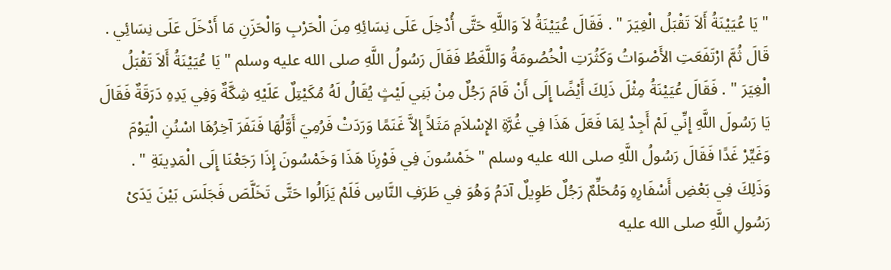" يَا عُيَيْنَةُ أَلاَ تَقْبَلُ الْغِيَرَ " . فَقَالَ عُيَيْنَةُ لاَ وَاللَّهِ حَتَّى أُدْخِلَ عَلَى نِسَائِهِ مِنَ الْحَرْبِ وَالْحَزَنِ مَا أَدْخَلَ عَلَى نِسَائِي . قَالَ ثُمَّ ارْتَفَعَتِ الأَصْوَاتُ وَكَثُرَتِ الْخُصُومَةُ وَاللَّغَطُ فَقَالَ رَسُولُ اللَّهِ صلى الله عليه وسلم " يَا عُيَيْنَةُ أَلاَ تَقْبَلُ الْغِيَرَ " . فَقَالَ عُيَيْنَةُ مِثْلَ ذَلِكَ أَيْضًا إِلَى أَنْ قَامَ رَجُلٌ مِنْ بَنِي لَيْثٍ يُقَالُ لَهُ مُكَيْتِلٌ عَلَيْهِ شِكَّةٌ وَفِي يَدِهِ دَرَقَةٌ فَقَالَ يَا رَسُولَ اللَّهِ إِنِّي لَمْ أَجِدْ لِمَا فَعَلَ هَذَا فِي غُرَّةِ الإِسْلاَمِ مَثَلاً إِلاَّ غَنَمًا وَرَدَتْ فَرُمِيَ أَوَّلُهَا فَنَفَرَ آخِرُهَا اسْنُنِ الْيَوْمَ وَغَيِّرْ غَدًا فَقَالَ رَسُولُ اللَّهِ صلى الله عليه وسلم " خَمْسُونَ فِي فَوْرِنَا هَذَا وَخَمْسُونَ إِذَا رَجَعْنَا إِلَى الْمَدِينَةِ " . وَذَلِكَ فِي بَعْضِ أَسْفَارِهِ وَمُحَلِّمٌ رَجُلٌ طَوِيلٌ آدَمُ وَهُوَ فِي طَرَفِ النَّاسِ فَلَمْ يَزَالُوا حَتَّى تَخَلَّصَ فَجَلَسَ بَيْنَ يَدَىْ رَسُولِ اللَّهِ صلى الله عليه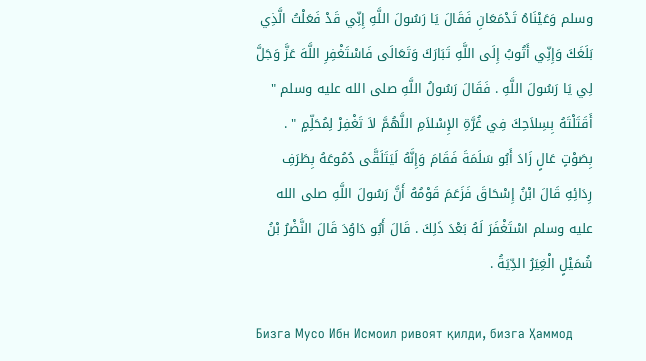وسلم وَعَيْنَاهُ تَدْمَعَانِ فَقَالَ يَا رَسُولَ اللَّهِ إِنِّي قَدْ فَعَلْتُ الَّذِي بَلَغَكَ وَإِنِّي أَتُوبُ إِلَى اللَّهِ تَبَارَكَ وَتَعَالَى فَاسْتَغْفِرِ اللَّهَ عَزَّ وَجَلَّ لِي يَا رَسُولَ اللَّهِ . فَقَالَ رَسُولُ اللَّهِ صلى الله عليه وسلم " أَقَتَلْتَهُ بِسِلاَحِكَ فِي غُرَّةِ الإِسْلاَمِ اللَّهُمَّ لاَ تَغْفِرْ لِمُحَلِّمٍ " . بِصَوْتٍ عَالٍ زَادَ أَبُو سَلَمَةَ فَقَامَ وَإِنَّهُ لَيَتَلَقَّى دُمُوعَهُ بِطَرَفِ رِدَائِهِ قَالَ ابْنُ إِسْحَاقَ فَزَعَمَ قَوْمُهُ أَنَّ رَسُولَ اللَّهِ صلى الله عليه وسلم اسْتَغْفَرَ لَهُ بَعْدَ ذَلِكَ . قَالَ أَبُو دَاوُدَ قَالَ النَّضْرُ بْنُ شُمَيْلٍ الْغِيَرُ الدِّيَةُ .

Бизга Мусо Ибн Исмоил ривоят қилди, бизга Ҳаммод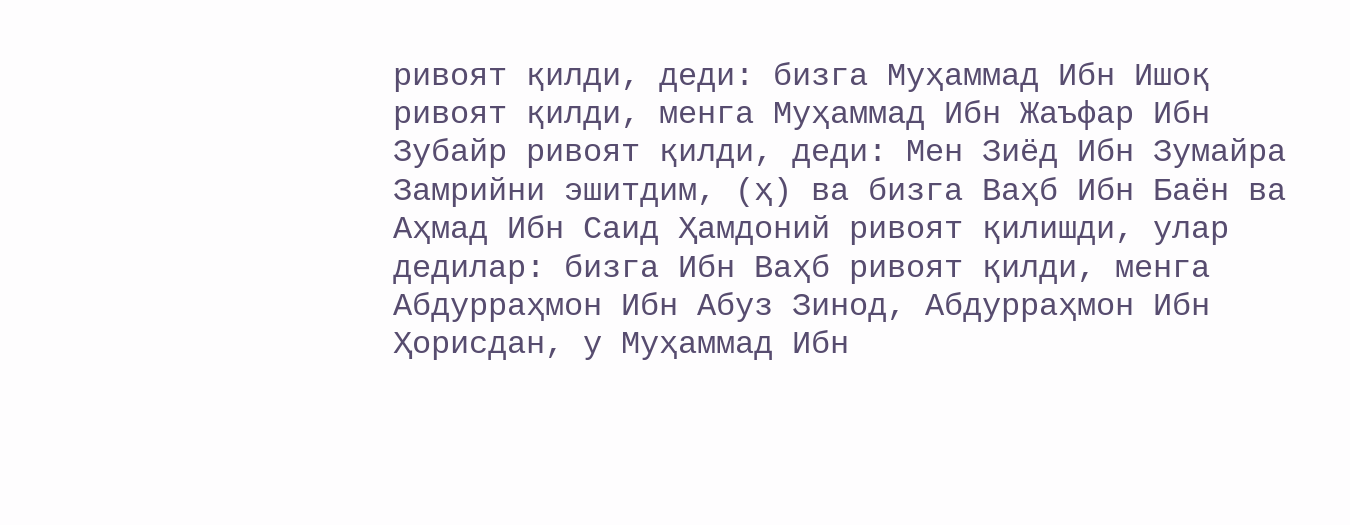ривоят қилди, деди: бизга Муҳаммад Ибн Ишоқ ривоят қилди, менга Муҳаммад Ибн Жаъфар Ибн Зубайр ривоят қилди, деди: Мен Зиёд Ибн Зумайра Замрийни эшитдим, (ҳ) ва бизга Ваҳб Ибн Баён ва Аҳмад Ибн Саид Ҳамдоний ривоят қилишди, улар дедилар: бизга Ибн Ваҳб ривоят қилди, менга Абдурраҳмон Ибн Абуз Зинод, Абдурраҳмон Ибн Ҳорисдан, у Муҳаммад Ибн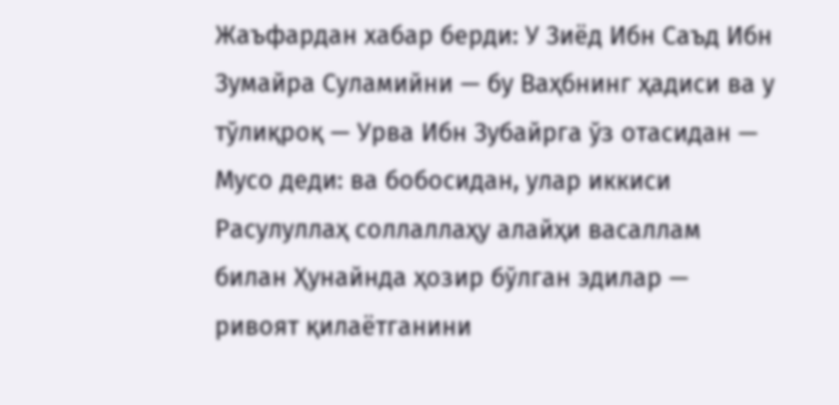Жаъфардан хабар берди: У Зиёд Ибн Саъд Ибн Зумайра Суламийни — бу Ваҳбнинг ҳадиси ва у тўлиқроқ — Урва Ибн Зубайрга ўз отасидан — Мусо деди: ва бобосидан, улар иккиси Расулуллаҳ соллаллаҳу алайҳи васаллам билан Ҳунайнда ҳозир бўлган эдилар — ривоят қилаётганини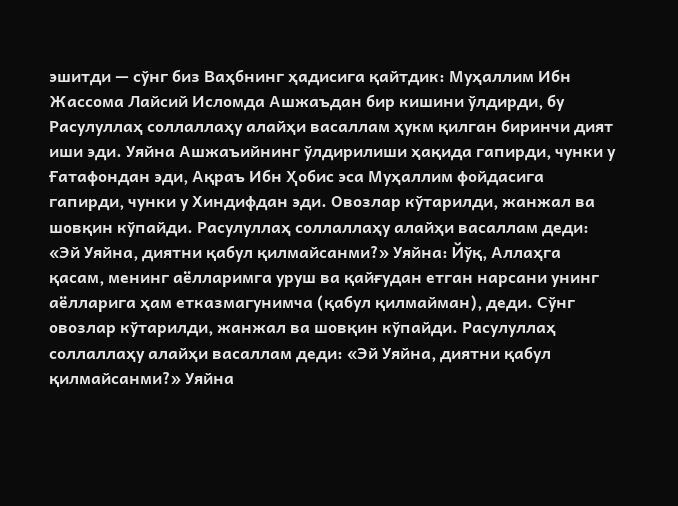эшитди — сўнг биз Ваҳбнинг ҳадисига қайтдик: Муҳаллим Ибн Жассома Лайсий Исломда Ашжаъдан бир кишини ўлдирди, бу Расулуллаҳ соллаллаҳу алайҳи васаллам ҳукм қилган биринчи дият иши эди. Уяйна Ашжаъийнинг ўлдирилиши ҳақида гапирди, чунки у Ғатафондан эди, Ақраъ Ибн Ҳобис эса Муҳаллим фойдасига гапирди, чунки у Хиндифдан эди. Овозлар кўтарилди, жанжал ва шовқин кўпайди. Расулуллаҳ соллаллаҳу алайҳи васаллам деди: «Эй Уяйна, диятни қабул қилмайсанми?» Уяйна: Йўқ, Аллаҳга қасам, менинг аёлларимга уруш ва қайғудан етган нарсани унинг аёлларига ҳам етказмагунимча (қабул қилмайман), деди. Сўнг овозлар кўтарилди, жанжал ва шовқин кўпайди. Расулуллаҳ соллаллаҳу алайҳи васаллам деди: «Эй Уяйна, диятни қабул қилмайсанми?» Уяйна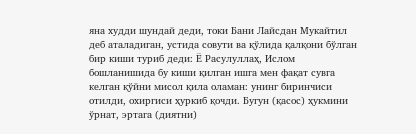яна худди шундай деди, токи Бани Лайсдан Мукайтил деб аталадиган, устида совути ва қўлида қалқони бўлган бир киши туриб деди: Ё Расулуллаҳ, Ислом бошланишида бу киши қилган ишга мен фақат сувга келган қўйни мисол қила оламан: унинг биринчиси отилди, охиргиси ҳуркиб қочди. Бугун (қасос) ҳукмини ўрнат, эртага (диятни)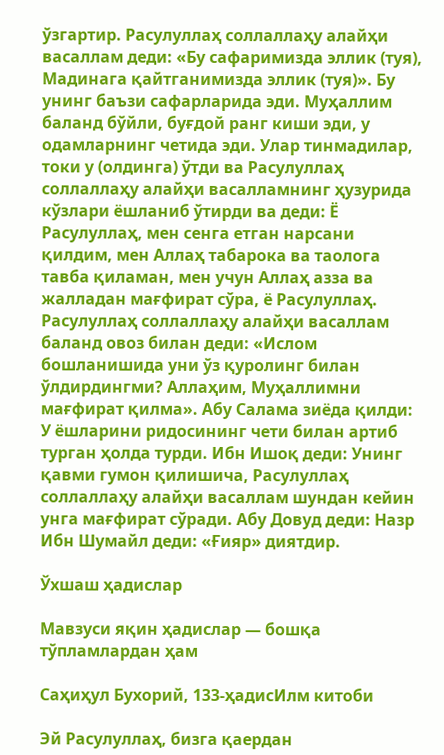ўзгартир. Расулуллаҳ соллаллаҳу алайҳи васаллам деди: «Бу сафаримизда эллик (туя), Мадинага қайтганимизда эллик (туя)». Бу унинг баъзи сафарларида эди. Муҳаллим баланд бўйли, буғдой ранг киши эди, у одамларнинг четида эди. Улар тинмадилар, токи у (олдинга) ўтди ва Расулуллаҳ соллаллаҳу алайҳи васалламнинг ҳузурида кўзлари ёшланиб ўтирди ва деди: Ё Расулуллаҳ, мен сенга етган нарсани қилдим, мен Аллаҳ табарока ва таолога тавба қиламан, мен учун Аллаҳ азза ва жалладан мағфират сўра, ё Расулуллаҳ. Расулуллаҳ соллаллаҳу алайҳи васаллам баланд овоз билан деди: «Ислом бошланишида уни ўз қуролинг билан ўлдирдингми? Аллаҳим, Муҳаллимни мағфират қилма». Абу Салама зиёда қилди: У ёшларини ридосининг чети билан артиб турган ҳолда турди. Ибн Ишоқ деди: Унинг қавми гумон қилишича, Расулуллаҳ соллаллаҳу алайҳи васаллам шундан кейин унга мағфират сўради. Абу Довуд деди: Назр Ибн Шумайл деди: «Ғияр» диятдир.

Ўхшаш ҳадислар

Мавзуси яқин ҳадислар — бошқа тўпламлардан ҳам

Саҳиҳул Бухорий, 133-ҳадисИлм китоби

Эй Расулуллаҳ, бизга қаердан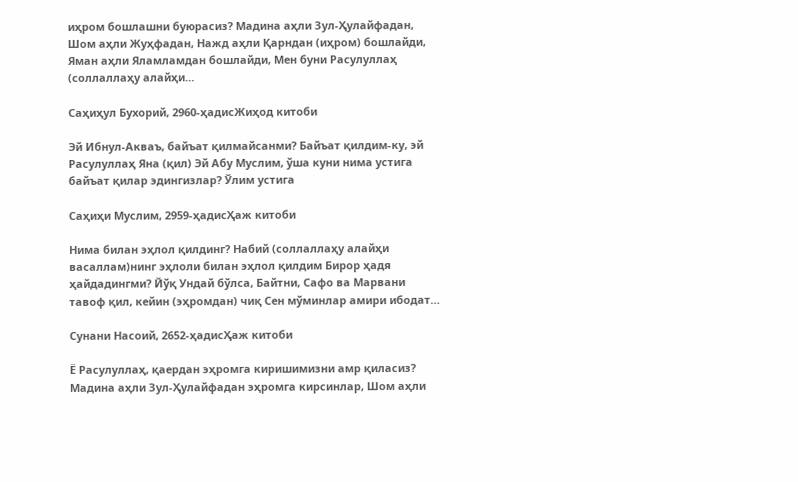иҳром бошлашни буюрасиз? Мадина аҳли Зул-Ҳулайфадан, Шом аҳли Жуҳфадан, Нажд аҳли Қарндан (иҳром) бошлайди, Яман аҳли Яламламдан бошлайди, Мен буни Расулуллаҳ (соллаллаҳу алайҳи…

Саҳиҳул Бухорий, 2960-ҳадисЖиҳод китоби

Эй Ибнул-Акваъ, байъат қилмайсанми? Байъат қилдим-ку, эй Расулуллаҳ Яна (қил) Эй Абу Муслим, ўша куни нима устига байъат қилар эдингизлар? Ўлим устига

Саҳиҳи Муслим, 2959-ҳадисҲаж китоби

Нима билан эҳлол қилдинг? Набий (соллаллаҳу алайҳи васаллам)нинг эҳлоли билан эҳлол қилдим Бирор ҳадя ҳайдадингми? Йўқ Ундай бўлса, Байтни, Сафо ва Марвани тавоф қил, кейин (эҳромдан) чиқ Сен мўминлар амири ибодат…

Сунани Насоий, 2652-ҳадисҲаж китоби

Ё Расулуллаҳ, қаердан эҳромга киришимизни амр қиласиз? Мадина аҳли Зул-Ҳулайфадан эҳромга кирсинлар, Шом аҳли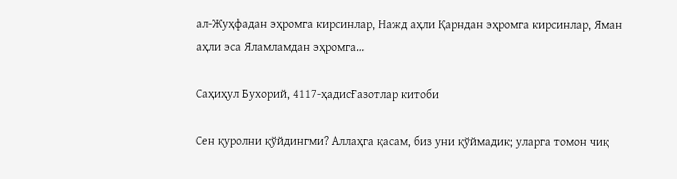ал-Жуҳфадан эҳромга кирсинлар, Нажд аҳли Қарндан эҳромга кирсинлар, Яман аҳли эса Яламламдан эҳромга…

Саҳиҳул Бухорий, 4117-ҳадисҒазотлар китоби

Сен қуролни қўйдингми? Аллаҳга қасам, биз уни қўймадик; уларга томон чиқ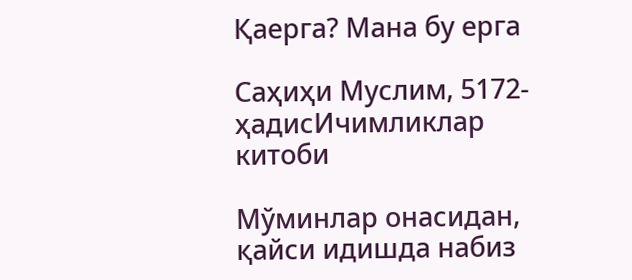Қаерга? Мана бу ерга

Саҳиҳи Муслим, 5172-ҳадисИчимликлар китоби

Мўминлар онасидан, қайси идишда набиз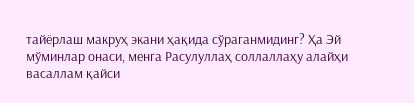тайёрлаш макруҳ экани ҳақида сўраганмидинг? Ҳа Эй мўминлар онаси, менга Расулуллаҳ соллаллаҳу алайҳи васаллам қайси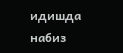идишда набиз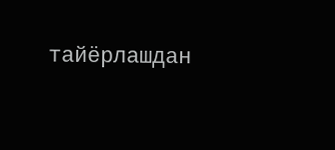тайёрлашдан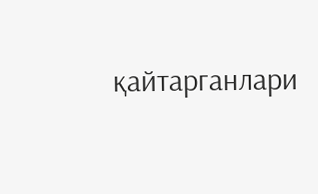қайтарганлари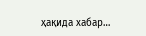ҳақида хабар…